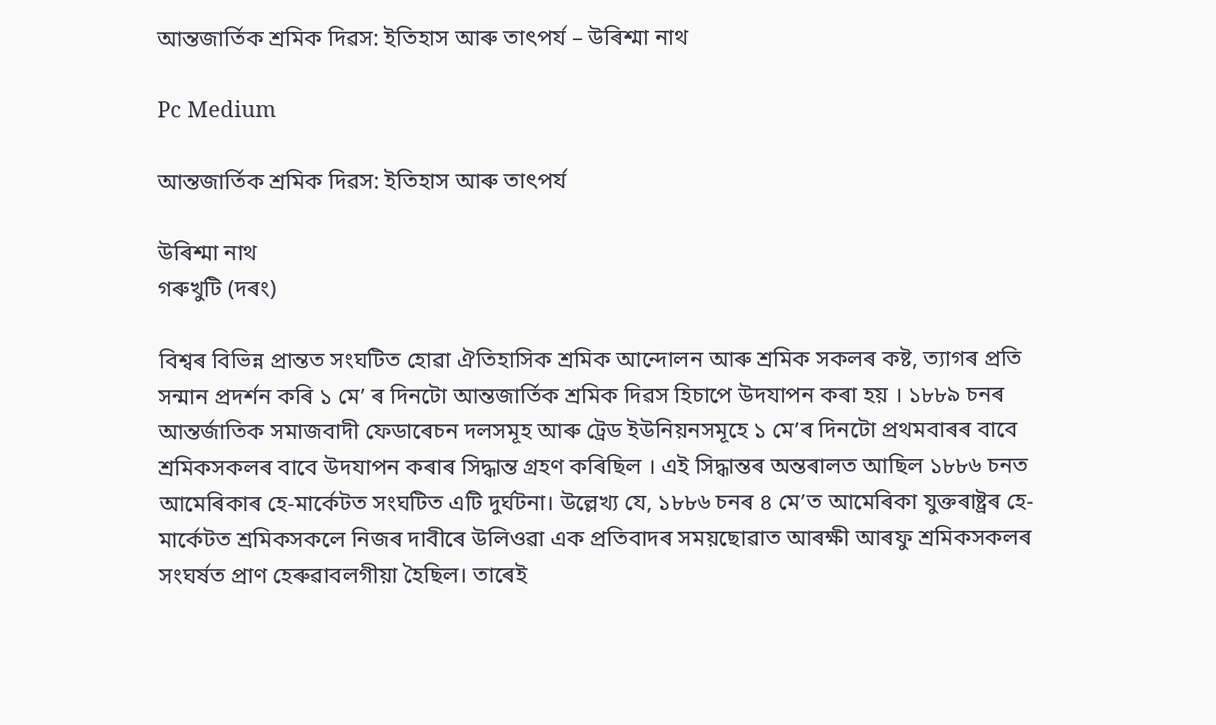আন্তজাৰ্তিক শ্ৰমিক দিৱস: ইতিহাস আৰু তাৎপৰ্য – উৰিশ্মা নাথ

Pc Medium

আন্তজাৰ্তিক শ্ৰমিক দিৱস: ইতিহাস আৰু তাৎপৰ্য

উৰিশ্মা নাথ
গৰুখুটি (দৰং)

বিশ্বৰ বিভিন্ন প্ৰান্তত সংঘটিত হোৱা ঐতিহাসিক শ্ৰমিক আন্দোলন আৰু শ্ৰমিক সকলৰ কষ্ট, ত্যাগৰ প্ৰতি সন্মান প্ৰদৰ্শন কৰি ১ মে’ ৰ দিনটো আন্তজাৰ্তিক শ্ৰমিক দিৱস হিচাপে উদযাপন কৰা হয় । ১৮৮৯ চনৰ আন্তৰ্জাতিক সমাজবাদী ফেডাৰেচন দলসমূহ আৰু ট্ৰেড ইউনিয়নসমূহে ১ মে’ৰ দিনটো প্ৰথমবাৰৰ বাবে শ্ৰমিকসকলৰ বাবে উদযাপন কৰাৰ সিদ্ধান্ত গ্ৰহণ কৰিছিল । এই সিদ্ধান্তৰ অন্তৰালত আছিল ১৮৮৬ চনত আমেৰিকাৰ হে-মাৰ্কেটত সংঘটিত এটি দুৰ্ঘটনা। উল্লেখ্য যে, ১৮৮৬ চনৰ ৪ মে’ত আমেৰিকা যুক্তৰাষ্ট্ৰৰ হে-মাৰ্কেটত শ্ৰমিকসকলে নিজৰ দাবীৰে উলিওৱা এক প্ৰতিবাদৰ সময়ছোৱাত আৰক্ষী আৰফু শ্ৰমিকসকলৰ সংঘৰ্ষত প্ৰাণ হেৰুৱাবলগীয়া হৈছিল। তাৰেই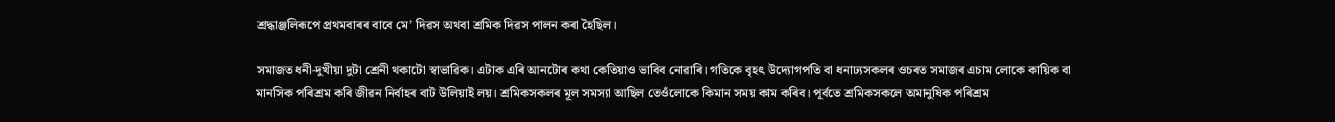শ্ৰদ্ধাঞ্জলিৰূপে প্ৰথমবাৰৰ বাবে মে’ দিৱস অথবা শ্ৰমিক দিৱস পালন কৰা হৈছিল।

সমাজত ধনী-দুখীয়া দুটা শ্ৰেনী থকাটো স্বাভাৱিক। এটাক এৰি আনটোৰ কথা কেতিয়াও ভাবিব নোৱাৰি। গতিকে বৃহৎ উদ্যোগপতি বা ধনাঢ্যসকলৰ ওচৰত সমাজৰ এচাম লোকে কায়িক বা মানসিক পৰিশ্ৰম কৰি জীৱন নিৰ্বাহৰ বাট উলিয়াই লয়। শ্ৰমিকসকলৰ মূল সমস্যা আছিল তেওঁলোকে কিমান সময় কাম কৰিব। পূৰ্বতে শ্ৰমিকসকলে অমানুষিক পৰিশ্ৰম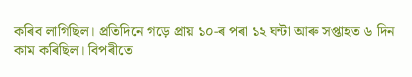কৰিব লাগিছিল। প্ৰতিদিনে গড়ে প্ৰায় ১০-ৰ পৰা ১২ ঘন্টা আৰু সপ্তাহত ৬ দিন কাম কৰিছিল। বিপৰীতে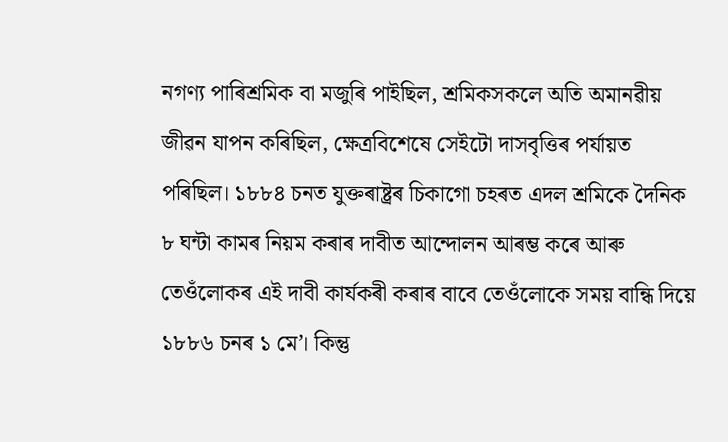নগণ্য পাৰিশ্ৰমিক বা মজুৰি পাইছিল, শ্ৰমিকসকলে অতি অমানৱীয় জীৱন যাপন কৰিছিল, ক্ষেত্ৰবিশেষে সেইটো দাসবৃত্তিৰ পৰ্যায়ত পৰিছিল। ১৮৮৪ চনত যুক্তৰাষ্ট্ৰৰ চিকাগো চহৰত এদল শ্ৰমিকে দৈনিক ৮ ঘন্টা কামৰ নিয়ম কৰাৰ দাবীত আন্দোলন আৰম্ভ কৰে আৰু তেওঁলোকৰ এই দাবী কাৰ্যকৰী কৰাৰ বাবে তেওঁলোকে সময় বান্ধি দিয়ে ১৮৮৬ চনৰ ১ মে’। কিন্তু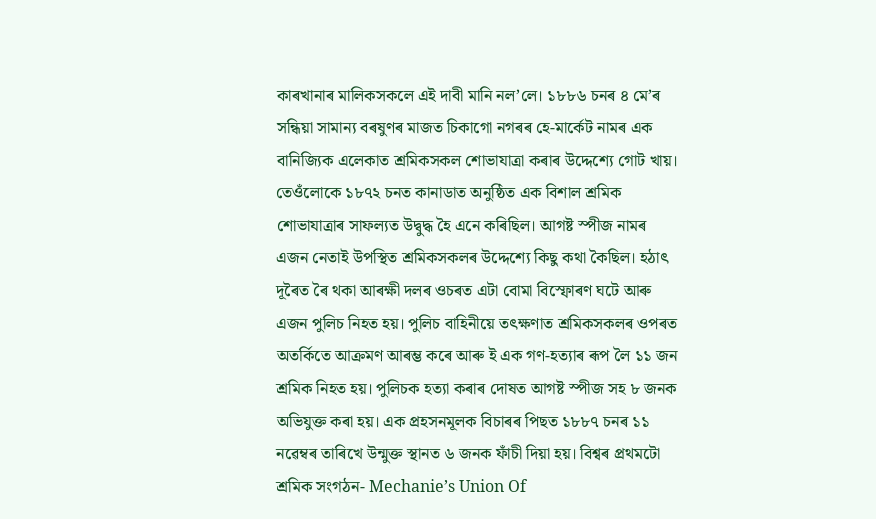কাৰখানাৰ মালিকসকলে এই দাবী মানি নল’লে। ১৮৮৬ চনৰ ৪ মে’ৰ সন্ধিয়া সামান্য বৰষুণৰ মাজত চিকাগো নগৰৰ হে-মাৰ্কেট নামৰ এক বানিজ্যিক এলেকাত শ্ৰমিকসকল শোভাযাত্ৰা কৰাৰ উদ্দেশ্যে গোট খায়। তেওঁলোকে ১৮৭২ চনত কানাডাত অনুষ্ঠিত এক বিশাল শ্ৰমিক শোভাযাত্ৰাৰ সাফল্যত উদ্বুদ্ধ হৈ এনে কৰিছিল। আগষ্ট স্পীজ নামৰ এজন নেতাই উপস্থিত শ্ৰমিকসকলৰ উদ্দেশ্যে কিছু কথা কৈছিল। হঠাৎ দূৰৈত ৰৈ থকা আৰক্ষী দলৰ ওচৰত এটা বোমা বিস্ফোৰণ ঘটে আৰু এজন পুলিচ নিহত হয়। পুলিচ বাহিনীয়ে তৎক্ষণাত শ্ৰমিকসকলৰ ওপৰত অতৰ্কিতে আক্ৰমণ আৰম্ভ কৰে আৰু ই এক গণ-হত্যাৰ ৰূপ লৈ ১১ জন শ্ৰমিক নিহত হয়। পুলিচক হত্যা কৰাৰ দোষত আগষ্ট স্পীজ সহ ৮ জনক অভিযুক্ত কৰা হয়। এক প্ৰহসনমূলক বিচাৰৰ পিছত ১৮৮৭ চনৰ ১১ নৱেম্বৰ তাৰিখে উন্মুক্ত স্থানত ৬ জনক ফাঁচী দিয়া হয়। বিশ্বৰ প্ৰথমটো শ্ৰমিক সংগঠন- Mechanie’s Union Of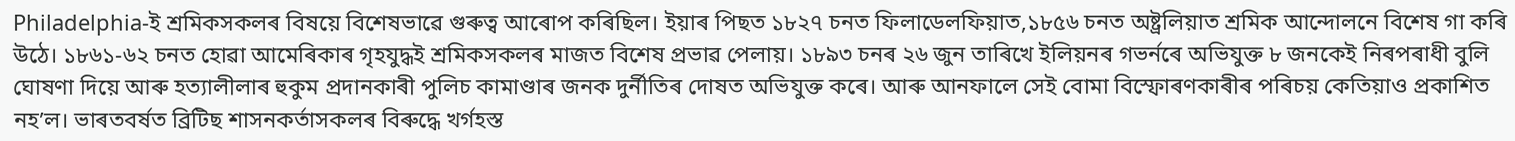Philadelphia-ই শ্ৰমিকসকলৰ বিষয়ে বিশেষভাৱে গুৰুত্ব আৰোপ কৰিছিল। ইয়াৰ পিছত ১৮২৭ চনত ফিলাডেলফিয়াত,১৮৫৬ চনত অষ্ট্ৰলিয়াত শ্ৰমিক আন্দোলনে বিশেষ গা কৰি উঠে। ১৮৬১-৬২ চনত হোৱা আমেৰিকাৰ গৃহযুদ্ধই শ্ৰমিকসকলৰ মাজত বিশেষ প্ৰভাৱ পেলায়। ১৮৯৩ চনৰ ২৬ জুন তাৰিখে ইলিয়নৰ গভৰ্নৰে অভিযুক্ত ৮ জনকেই নিৰপৰাধী বুলি ঘোষণা দিয়ে আৰু হত্যালীলাৰ হুকুম প্ৰদানকাৰী পুলিচ কামাণ্ডাৰ জনক দুৰ্নীতিৰ দোষত অভিযুক্ত কৰে। আৰু আনফালে সেই বোমা বিস্ফোৰণকাৰীৰ পৰিচয় কেতিয়াও প্ৰকাশিত নহ’ল। ভাৰতবৰ্ষত ব্ৰিটিছ শাসনকৰ্তাসকলৰ বিৰুদ্ধে খৰ্গহস্ত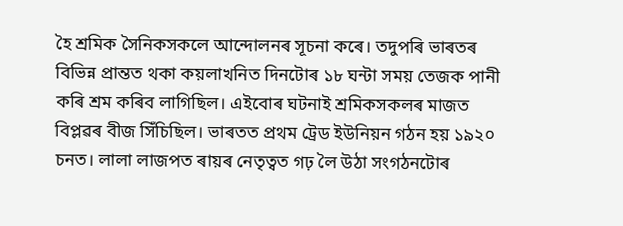হৈ শ্ৰমিক সৈনিকসকলে আন্দোলনৰ সূচনা কৰে। তদুপৰি ভাৰতৰ বিভিন্ন প্ৰান্তত থকা কয়লাখনিত দিনটোৰ ১৮ ঘন্টা সময় তেজক পানী কৰি শ্ৰম কৰিব লাগিছিল। এইবোৰ ঘটনাই শ্ৰমিকসকলৰ মাজত বিপ্লৱৰ বীজ সিঁচিছিল। ভাৰতত প্ৰথম ট্ৰেড ইউনিয়ন গঠন হয় ১৯২০ চনত। লালা লাজপত ৰায়ৰ নেতৃত্বত গঢ় লৈ উঠা সংগঠনটোৰ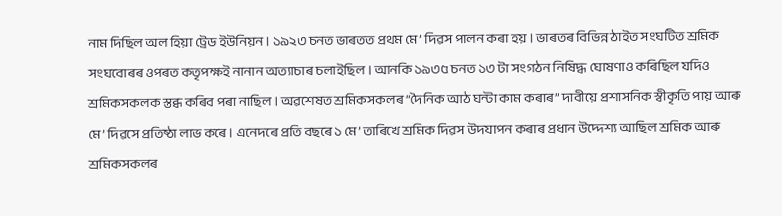নাম দিছিল অল হিয়া ট্ৰেড ইউনিয়ন। ১৯২৩ চনত ভাৰতত প্ৰথম মে’ দিৱস পালন কৰা হয়। ভাৰতৰ বিভিন্ন ঠাইত সংঘটিত শ্ৰমিক সংঘবোৰৰ ওপৰত কতৃপক্ষই নানান অত্যাচাৰ চলাইছিল। আনকি ১৯৩৫ চনত ১৩ টা সংগঠন নিষিদ্ধ ঘোষণাও কৰিছিল যদিও শ্ৰমিকসকলক স্তব্ধ কৰিব পৰা নাছিল। অৱশেষত শ্ৰমিকসকলৰ “দৈনিক আঠ ঘন্টা কাম কৰাৰ” দাবীয়ে প্ৰশাসনিক স্বীকৃতি পায় আৰু মে’ দিৱসে প্ৰতিষ্ঠা লাভ কৰে। এনেদৰে প্ৰতি বছৰে ১ মে’ তাৰিখে শ্ৰমিক দিৱস উদযাপন কৰাৰ প্ৰধান উদ্দেশ্য আছিল শ্ৰমিক আৰু শ্ৰমিকসকলৰ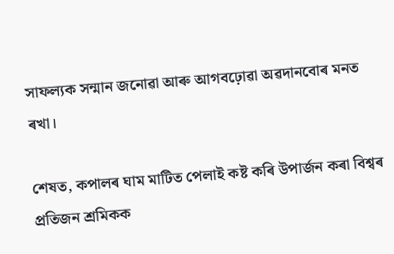সাফল্যক সন্মান জনোৱা আৰু আগবঢ়োৱা অৱদানবোৰ মনত ৰখা।

শেষত, কপালৰ ঘাম মাটিত পেলাই কষ্ট কৰি উপাৰ্জন কৰা বিশ্বৰ প্ৰতিজন শ্ৰমিকক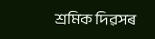শ্ৰমিক দিৱসৰ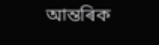আন্তৰিক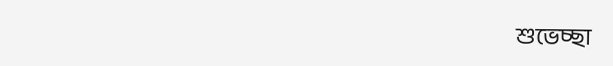শুভেচ্ছা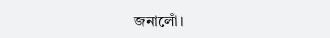জনালোঁ।